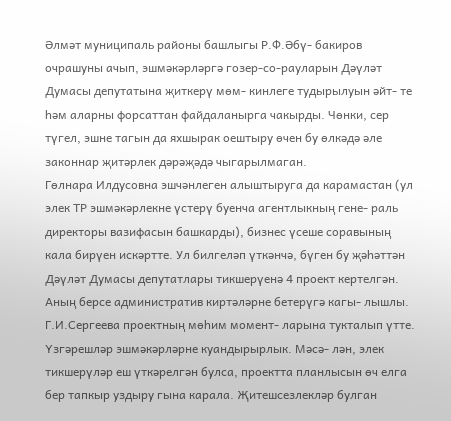Әлмәт муниципаль районы башлыгы Р.Ф.Әбү- бакиров очрашуны ачып, эшмәкәрләргә гозер-со-рауларын Дәүләт Думасы депутатына җиткерү мөм- кинлеге тудырылуын әйт- те һәм аларны форсаттан файдаланырга чакырды. Чөнки, сер түгел, эшне тагын да яхшырак оештыру өчен бу өлкәдә әле законнар җитәрлек дәрәҗәдә чыгарылмаган.
Гөлнара Илдусовна эшчәнлеген алыштыруга да карамастан (ул элек ТР эшмәкәрлекне үстерү буенча агентлыкның гене- раль директоры вазифасын башкарды), бизнес үсеше соравының кала бирүен искәртте. Ул билгеләп үткәнчә, бүген бу җәһәттән Дәүләт Думасы депутатлары тикшерүенә 4 проект кертелгән. Аның берсе административ киртәләрне бетерүгә кагы- лышлы. Г.И.Сергеева проектның мөһим момент- ларына тукталып үтте. Үзгәрешләр эшмәкәрләрне куандырырлык. Мәсә- лән, элек тикшерүләр еш үткәрелгән булса, проектта планлысын өч елга бер тапкыр уздыру гына карала. Җитешсезлекләр булган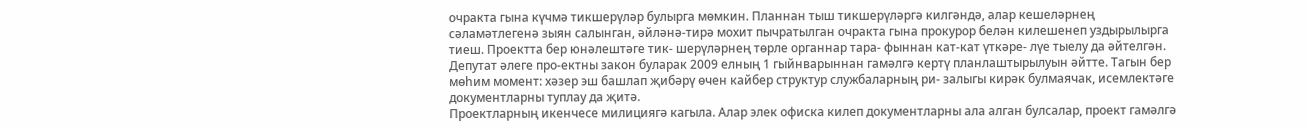очракта гына күчмә тикшерүләр булырга мөмкин. Планнан тыш тикшерүләргә килгәндә, алар кешеләрнең сәламәтлегенә зыян салынган, әйләнә-тирә мохит пычратылган очракта гына прокурор белән килешенеп уздырылырга тиеш. Проектта бер юнәлештәге тик- шерүләрнең төрле органнар тара- фыннан кат-кат үткәре- лүе тыелу да әйтелгән. Депутат әлеге про-ектны закон буларак 2009 елның 1 гыйнварыннан гамәлгә кертү планлаштырылуын әйтте. Тагын бер мөһим момент: хәзер эш башлап җибәрү өчен кайбер структур службаларның ри- залыгы кирәк булмаячак, исемлектәге документларны туплау да җитә.
Проектларның икенчесе милициягә кагыла. Алар элек офиска килеп документларны ала алган булсалар, проект гамәлгә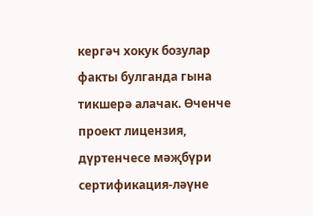кергәч хокук бозулар факты булганда гына тикшерә алачак. Өченче проект лицензия, дүртенчесе мәҗбүри сертификация-ләүне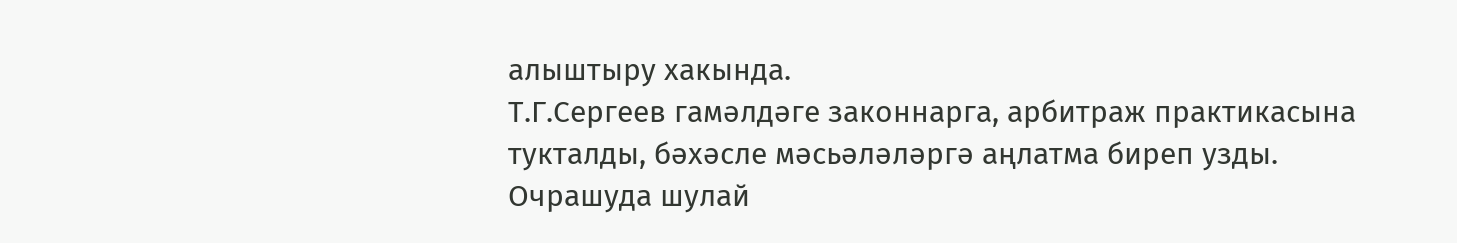алыштыру хакында.
Т.Г.Сергеев гамәлдәге законнарга, арбитраж практикасына тукталды, бәхәсле мәсьәләләргә аңлатма биреп узды. Очрашуда шулай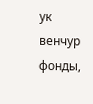ук венчур фонды,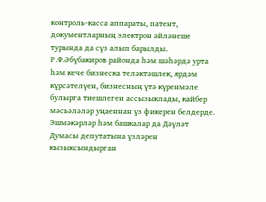контроль-касса аппараты, патент, документларның электрон әйләнеше турында да сүз алып барылды.
Р.Ф.Әбүбакиров районда һәм шәһәрдә урта һәм кече бизнеска теләктәшлек, ярдәм күрсәтелүен, бизнесның үтә күренмәле булырга тиешлеген ассызыклады, кайбер мәсьәләләр уңаеннан үз фикерен белдерде.
Эшмәкәрләр һәм башкалар да Дәүләт Думасы депутатына үзләрен кызыксындырган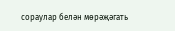сораулар белән мөрәҗәгать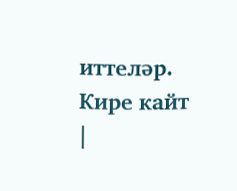иттеләр.
Кире кайт
|